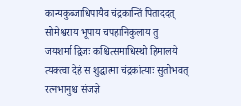कान्यकुब्जाधिपायैव चंद्रकान्तिं पिताददत्
सोमेश्वराय भूपाय चपहानिकुलाय तु
जयशर्मा द्विजः कश्चित्समाधिस्थो हिमालये
त्यक्त्वा देहं स शुद्धात्मा चंद्रकांत्याः सुतोभवत् रत्नभानुश्च संजज्ञे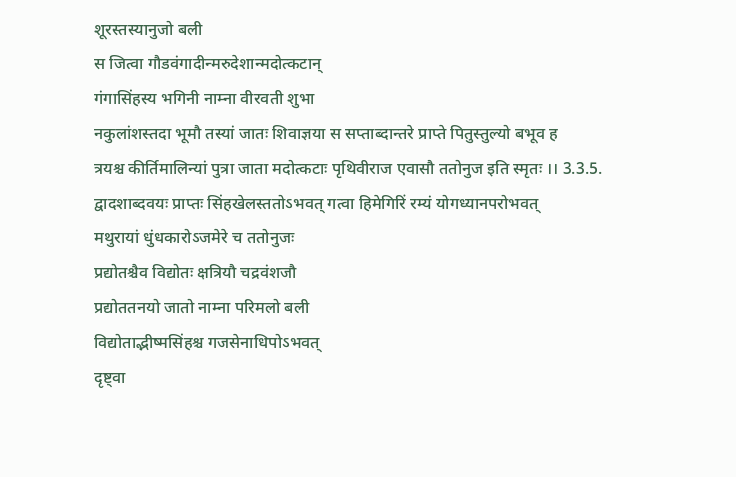शूरस्तस्यानुजो बली
स जित्वा गौडवंगादीन्मरुदेशान्मदोत्कटान्
गंगासिंहस्य भगिनी नाम्ना वीरवती शुभा
नकुलांशस्तदा भूमौ तस्यां जातः शिवाज्ञया स सप्ताब्दान्तरे प्राप्ते पितुस्तुल्यो बभूव ह
त्रयश्च कीर्तिमालिन्यां पुत्रा जाता मदोत्कटाः पृथिवीराज एवासौ ततोनुज इति स्मृतः ।। 3.3.5.
द्वादशाब्दवयः प्राप्तः सिंहखेलस्ततोऽभवत् गत्वा हिमेगिरिं रम्यं योगध्यानपरोभवत्
मथुरायां धुंधकारोऽजमेरे च ततोनुजः
प्रद्योतश्चैव विद्योतः क्षत्रियौ चद्रवंशजौ
प्रद्योततनयो जातो नाम्ना परिमलो बली
विद्योताद्भीष्मसिंहश्च गजसेनाधिपोऽभवत्
दृष्ट्वा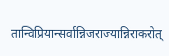तान्विप्रियान्सर्वान्निजराज्यान्निराकरोत्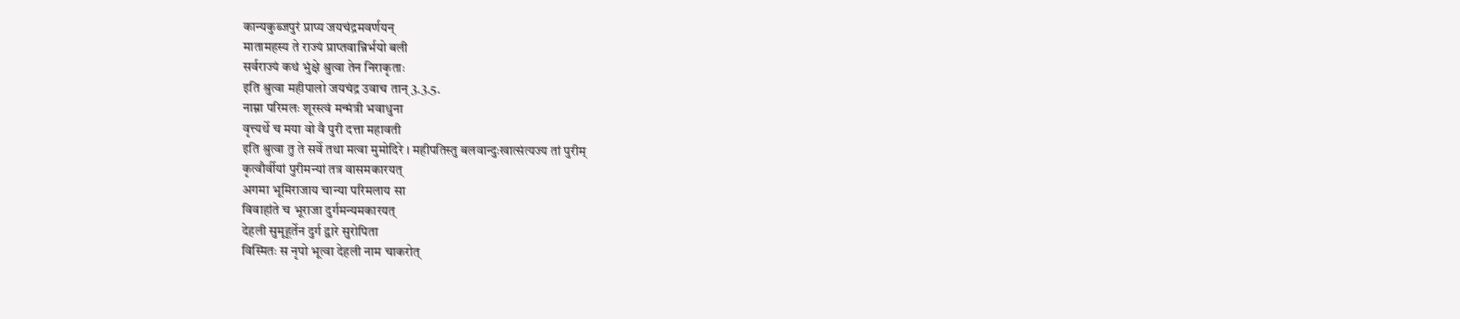कान्यकुब्जपुरं प्राप्य जयचंद्रमवर्णयन्
मातामहस्य ते राज्यं प्राप्तवान्निर्भयो बली
सर्वराज्यं कथं भुंक्षे श्रुत्वा तेन निराकृताः
इति श्रुत्वा महीपालो जयचंद्र उवाच तान् 3.3.5.
नाम्ना परिमलः शूरस्त्वं मन्मंत्री भवाधुना
वृत्त्यर्थे च मया वो वै पुरी दत्ता महावती
इति श्रुत्वा तु ते सर्वे तथा मत्वा मुमोदिरे । महीपतिस्तु बलवान्दुःखात्संत्यज्य तां पुरीम्
कृत्वौर्वीयां पुरीमन्यां तत्र वासमकारयत्
अगमा भूमिराजाय चान्या परिमलाय सा
विवाहांते च भूराजा दुर्गमन्यमकारयत्
देहली सुमूहूर्तेन दुर्ग द्वारे सुरोपिता
विस्मितः स नृपो भूत्वा देहली नाम चाकरोत्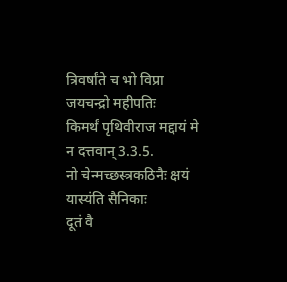त्रिवर्षांते च भो विप्रा जयचन्द्रो महीपतिः
किमर्थं पृथिवीराज मद्दायं मे न दत्तवान् 3.3.5.
नो चेन्मच्छस्त्रकठिनैः क्षयं यास्यंति सैनिकाः
दूतं वै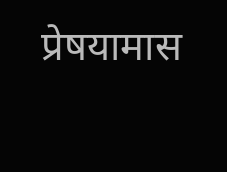प्रेषयामास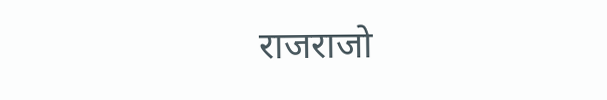राजराजो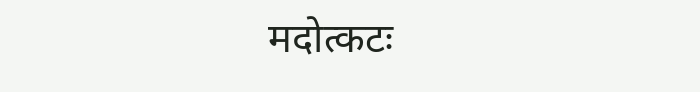मदोत्कटः